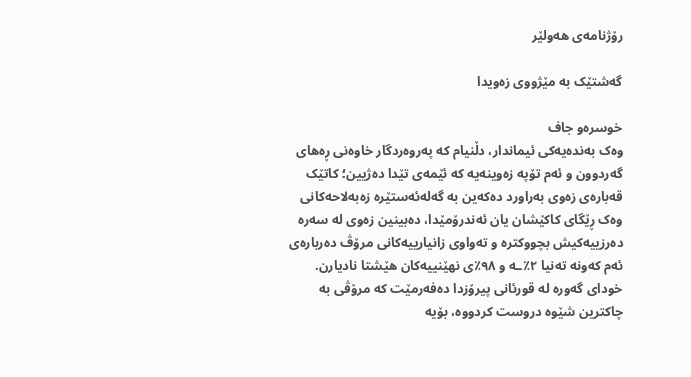رۆژنامەی ھەولێر

گەشتێک بە مێژووی زەویدا

خوسره‌و جاف
وەک بەندەیەکی ئیماندار، دڵنیام کە پەروەردگار خاوەنی ڕەهای گەردوون و ئەم تۆپە زەوینەیە کە ئێمەی تێدا دەژیین؛ کاتێک قەبارەی زەوی بەراورد دەکەین بە گەلەئەستێرە زەبەلاحەکانی وەک ڕێگای کاکێشان یان ئەندرۆمێدا، دەبینین زەوی لە سەرە دەرزییەکیش بچووکترە و تەواوی زانیارییەکانی مرۆڤ دەربارەی ئەم کەونە تەنیا ٢٪ـە و ٩٨٪ی نهێنییەکان هێشتا نادیارن.
خودای گەورە لە قورئانی پیرۆزدا دەفەرمێت کە مرۆڤی بە چاکترین شێوە دروست کردووە، بۆیە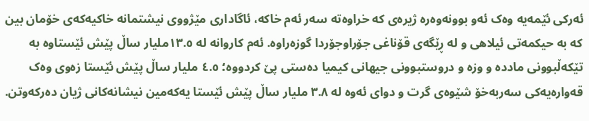ئەرکی ئێمەیە وەک ئەو بوونەوەرە ژیرەی کە خراوەتە سەر ئەم خاکە، ئاگاداری مێژووی نیشتمانە خاکیەکەی خۆمان بین کە بە حیکمەتی ئیلاهی و لە ڕێگەی قۆناغی جۆراوجۆردا گوزەراوە. ئەم کاروانە لە ١٣.٥ملیار ساڵ پێش ئێستاوە بە تێکەڵبوونی ماددە و وزە و دروستبوونی جیهانی کیمیا دەستی پێ کردووە؛ ٤.٥ ملیار ساڵ پێش ئێستا زەوی وەک قەوارەیەکی سەربەخۆ شێوەی گرت و دوای ئەوە لە ٣.٨ ملیار ساڵ پێش ئێستا یەکەمین نیشانەکانی ژیان دەرکەوتن.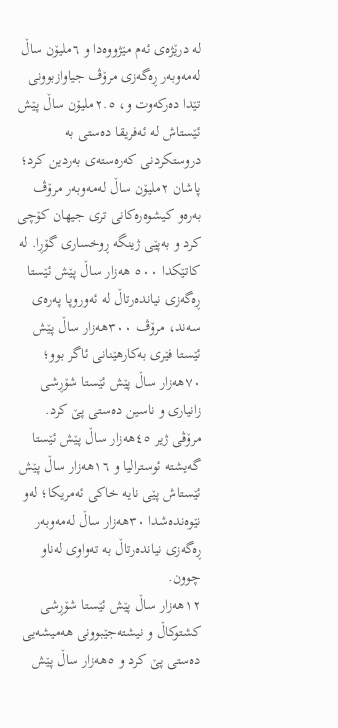لە درێژەی ئەم مێژووەدا و ٦ملیۆن ساڵ لەمەوبەر ڕەگەزی مرۆڤ جیاوازبوونی تێدا دەرکەوت و، ٢.٥ملیۆن ساڵ پێش ئێستاش لە ئەفریقا دەستی بە دروستکردنی کەرەستەی بەردین کرد؛ پاشان ٢ملیۆن ساڵ لەمەوبەر مرۆڤ بەرەو کیشوەرەکانی تری جیهان کۆچی کرد و بەپێی ژینگە ڕوخساری گۆڕا. لە کاتێکدا ٥٠٠ هەزار ساڵ پێش ئێستا ڕەگەزی نیاندەرتاڵ لە ئەوروپا پەرەی سەند، مرۆڤ ٣٠٠هەزار ساڵ پێش ئێستا فێری بەکارهێنانی ئاگر بوو؛ ٧٠هەزار ساڵ پێش ئێستا شۆڕشی زانیاری و ناسین دەستی پێ کرد. مرۆڤی ژیر ٤٥هەزار ساڵ پێش ئێستا گەیشتە ئوسترالیا و ١٦هەزار ساڵ پێش ئێستاش پێی نایە خاکی ئەمریکا؛ لەو نێوەندەشدا ٣٠هەزار ساڵ لەمەوبەر ڕەگەزی نیاندەرتاڵ بە تەواوی لەناو چوون.
١٢هەزار ساڵ پێش ئێستا شۆڕشی کشتوکاڵ و نیشتەجێبوونی هەمیشەیی دەستی پێ کرد و ٥هەزار ساڵ پێش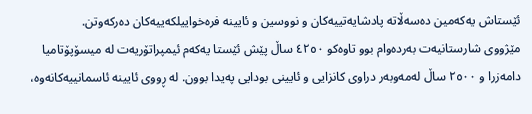ئێستاش یەکەمین دەسەڵاتە پادشایەتییەکان و نووسین و ئایینە فرەخواییلکەییەکان دەرکەوتن.
مێژووی شارستانیەت بەردەوام بوو تاوەکو ٤٢٥٠ ساڵ پێش ئێستا یەکەم ئیمپراتۆریەت لە میسۆپۆتامیا دامەزرا و ٢٥٠٠ ساڵ لەمەوبەر دراوی کانزایی و ئایینی بودایی پەیدا بوون. لە ڕووی ئایینە ئاسمانییەکانەوە،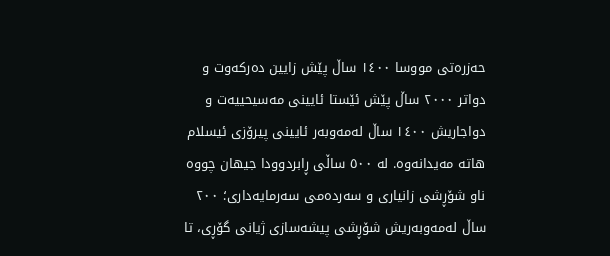حەزرەتی مووسا ١٤٠٠ ساڵ پێش زایین دەرکەوت و دواتر ٢٠٠٠ ساڵ پێش ئێستا ئایینی مەسیحییەت و دواجاریش ١٤٠٠ ساڵ لەمەوبەر ئایینی پیرۆزی ئیسلام هاتە مەیدانەوە. لە ٥٠٠ ساڵی ڕابردوودا جیهان چووە ناو شۆڕشی زانیاری و سەردەمی سەرمایەداری؛ ٢٠٠ ساڵ لەمەوبەریش شۆڕشی پیشەسازی ژیانی گۆڕی، تا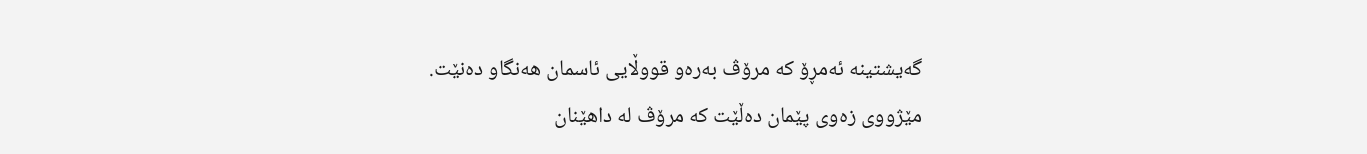گەیشتینە ئەمڕۆ کە مرۆڤ بەرەو قووڵایی ئاسمان هەنگاو دەنێت.
مێژووی زەوی پێمان دەڵێت کە مرۆڤ لە داهێنان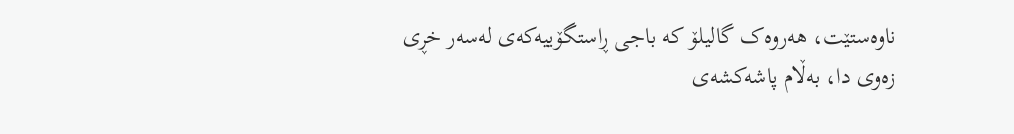ناوەستێت، هەروەک گالیلۆ کە باجی ڕاستگۆییەکەی لەسەر خڕی زەوی دا، بەڵام پاشەکشەی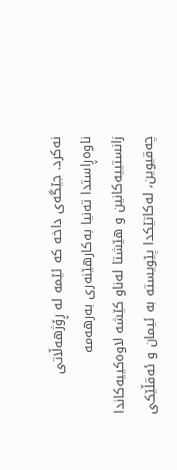نەکرد. جێگەی داخە کە ئێمە لە ڕۆژهەڵاتی ناوەڕاستدا تەنیا بەکارهێنەری بەرهەمە زانستییەکانین و هێشتا لەناو کێشە لاوەکییەکاندا چەقیوین، لەکاتێکدا پێویستە بە ئیمان و ئەقڵێکی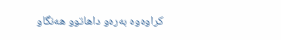کراوەوە بەرەو داهاتوو هەنگاو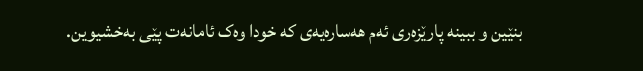بنێین و ببینە پارێزەری ئەم هەسارەیەی کە خودا وەک ئامانەت پێی بەخشیوین.